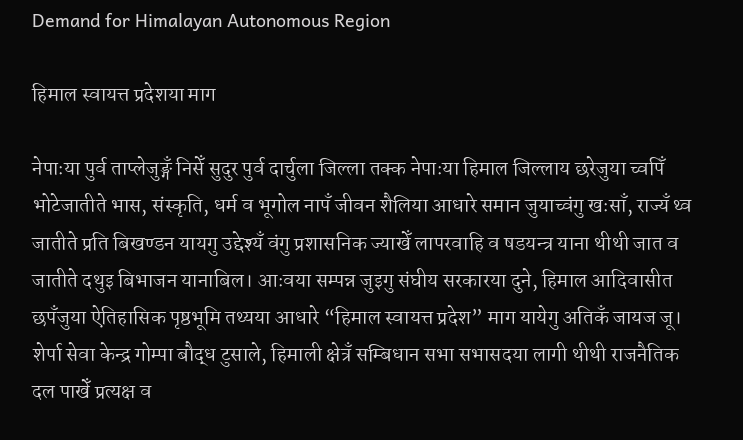Demand for Himalayan Autonomous Region

हिमाल स्वायत्त प्रदेशया माग

नेपाःया पुर्व ताप्लेजुङ्गँ निसेँ सुदुर पुर्व दार्चुला जिल्ला तक्क नेपाःया हिमाल जिल्लाय छरेजुया च्वपिँ भोटेजातीते भास, संस्कृति, धर्म व भूगोल नापँ जीवन शैलिया आधारे समान जुयाच्वंगु खःसाँ, राज्यँ थ्व जातीते प्रति बिखण्डन यायगु उद्देश्यँ वंगु प्रशासनिक ज्याखेँ लापरवाहि व षडयन्त्र याना थीथी जात व जातीते दथुइ बिभाजन यानाबिल। आःवया सम्पन्न जुइगु संघीय सरकारया दुने, हिमाल आदिवासीत छपँजुया ऐतिहासिक पृष्ठभूमि तथ्यया आधारे “हिमाल स्वायत्त प्रदेश” माग यायेगु अतिकँ जायज जू। शेर्पा सेवा केन्द्र गोम्पा बौद्ध टुसाले, हिमाली क्षेत्रँ सम्बिधान सभा सभासदया लागी थीथी राजनैतिक दल पाखेँ प्रत्यक्ष व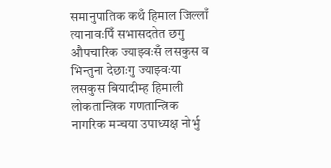समानुपातिक कथँ हिमाल जिल्लाँ त्यानावःपिँ सभासदतेत छगु औपचारिक ज्याझ्वःसँ लसकुस व भिन्तुना देछाःगु ज्याझ्वःया लसकुस बियादीम्ह हिमाली लोकतान्त्रिक गणतान्त्रिक नागरिक मन्चया उपाध्यक्ष नोर्भु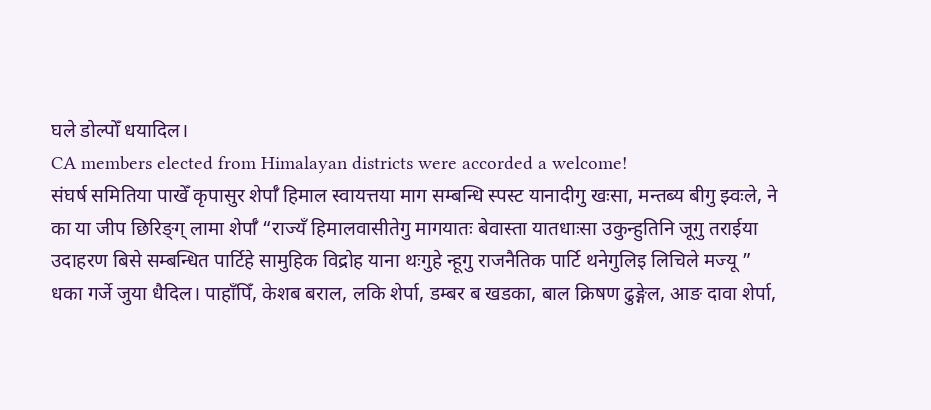घले डोल्पोँ धयादिल।
CA members elected from Himalayan districts were accorded a welcome!
संघर्ष समितिया पाखेँ कृपासुर शेर्पाँ हिमाल स्वायत्तया माग सम्बन्धि स्पस्ट यानादीगु खःसा, मन्तब्य बीगु झ्वःले, ने का या जीप छिरिङ्ग् लामा शेर्पाँ “राज्यँ हिमालवासीतेगु मागयातः बेवास्ता यातधाःसा उकुन्हुतिनि जूगु तराईया उदाहरण बिसे सम्बन्धित पार्टिहे सामुहिक विद्रोह याना थःगुहे न्हूगु राजनैतिक पार्टि थनेगुलिइ लिचिले मज्यू ” धका गर्जे जुया धैदिल। पाहाँपिँ, केशब बराल, लकि शेर्पा, डम्बर ब खडका, बाल क्रिषण ढुङ्गेल, आङ दावा शेर्पा,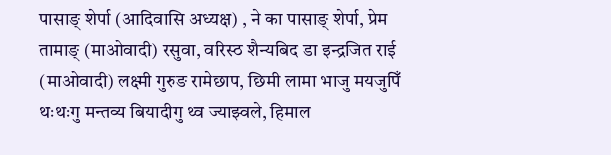पासाङ् शेर्पा (आदिवासि अध्यक्ष) , ने का पासाङ् शेर्पा, प्रेम तामाङ् (माओवादी) रसुवा, वरिस्ठ शैन्यबिद डा इन्द्रजित राई (माओवादी) लक्ष्मी गुरुङ रामेछाप, छिमी लामा भाजु मयजुपिँ थःथःगु मन्तव्य बियादीगु थ्व ज्याझ्वले, हिमाल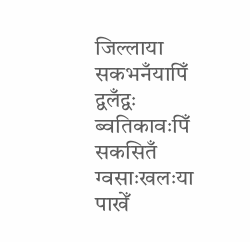जिल्लाया सकभनँयापिँ द्वलँद्वः ब्वतिकावःपिँ सकसितँ ग्वसाःखलःया पाखेँ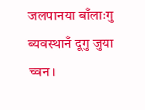जलपानया बाँलाःगु ब्यवस्थानँ दूगु जुया च्वन।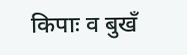किपाः व बुखँ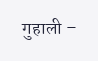गुहाली –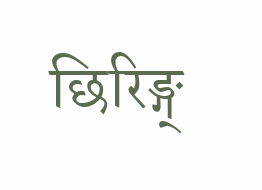छिरिङ्ग्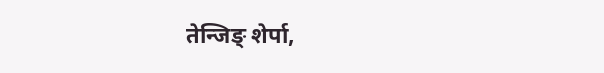तेन्जिङ् शेर्पा,